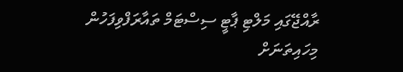ރާއްޖޭގައި މަލްޓި ޕާޓީ ސިސްޓަމް ތައާރަފްވިފަހުން މިހައިތަނަށް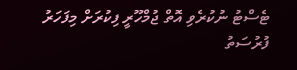ޓެސްޓު ނުކުރެވި އޮތް ޖުމްހޫރީ ފިކުރަށް މިފަހަރު ފުރުސަތު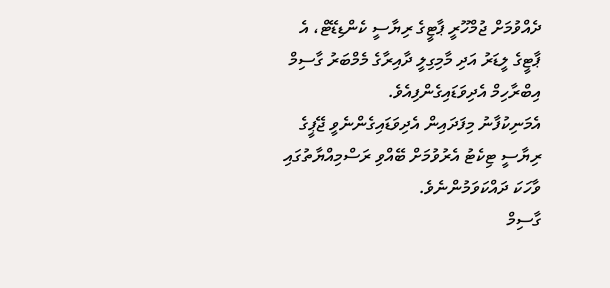ދެއްވުމަށް ޖުމްހޫރީ ޕާޓީގެ ރިޔާސީ ކެންޑިޑޭޓް، އެ ޕާޓީގެ ލީޑަރު އަދި މާމިގިލީ ދާއިރާގެ މެމްބަރު ގާސިމް އިބްރާހިމް އެދިވަޑައިގެންފިއެވެ.
އެމަނިކުފާނު މިފަދައިން އެދިވަޑައިގެންނެވީ ޖޭޕީގެ ރިޔާސީ ޓިކެޓު އެރުވުމަށް ބޭއްވި ރަސްމިއްޔާތުގައި ވާހަކަ ދައްކަވަމުންނެވެ.
ގާސިމް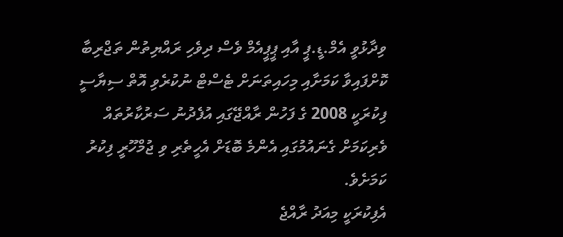ވިދާޅުވީ އެމް.ޑީ.ޕީ އާއި ޕީޕީއެމް ވެސް ދިވެހި ރައްޔިތުން ތަޖްރިބާ ކޮށްފައިވާ ކަމަށާއި މިހައިތަނަށް ޓެސްޓް ނުކުރެވި އޮތް ސިޔާސީ ފިކުރަކީ 2008 ގެ ފަހުން ރާއްޖޭގައި އުފެދުނު ސަރުކާރުތައް ވެރިކަމަށް ގެނައުމުގައި އެންމެ ބޮޑަށް އެހީތެރި ވި ޖުމްހޫރީ ފިކުރު ކަމަށެވެ.
އެފިކުރަކީ މިއަދު ރާއްޖެ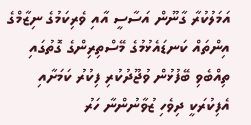އަމަލުކުރާ ގާނޫން އަސާސީ އާއި ވެރިކަމުގެ ނިޒާމްގެ އިންތައް ކަނޑައެޅުމުގެ މޭސްތިރިންގެ ގޮތުގައި ތިއްބެވި ބޭފުޅުން ވުޖޫދުކުރި ފިކުރު ކަމަށާއި އެފިކުރަކީ ދިވެހި ޒުވާނުންނާ ހަރު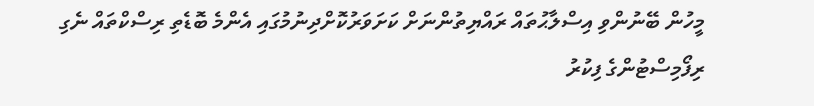މީހުން ބޭނުންވި އިސްލާޙުތައް ރައްޔިތުންނަށް ކަށަވަރުކޮށްދިނުމުގައި އެންމެ ބޮޑެތި ރިސްކްތައް ނެގި ރިފޯމިސްޓުންގެ ފިކުރު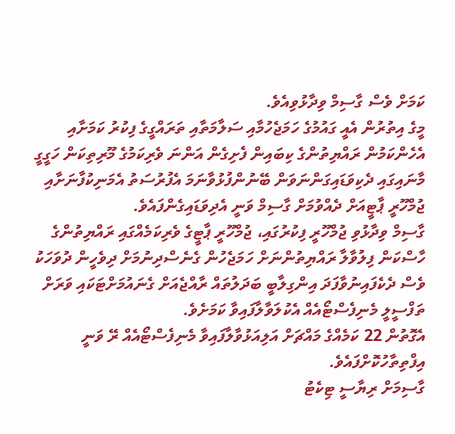ކަމަށް ވެސް ގާސިމް ވިދާޅުވިއެވެ.
މީގެ އިތުރުން އެއީ ގައުމުގެ ހަމަޖެހުމާއި ސަލާމަތާއި ތަރައްގީގެ ފިކުރު ކަމަށާއި އެހެންކަމުން ރައްޔިތުންގެ ކިބައިން ފެށިގެން އަންނަ ވެރިކަމުގެ މޫރިތިކަން ހަގީގީ މާނައިގައި ދެކިވަޑައިގަންނަވަން ބޭނުންފުޅުވާނަމަ އެފުރުސަތު އެމަނިކުފާނަށާއި ޖުމްހޫރީ ޕާޓީއަށް ދެއްވުމަށް ގާސިމް ވަނީ އެދިވަޑައިގެންފައެވެ.
ގާސިމް ވިދާޅުވި ޖުމްހޫރީ ފިކުރުގައި، ޖުމްހޫރީ ޕާޓީގެ ވެރިކަމެއްގައި ރައްޔިތުންގެ ހާސްކަން ފިލުވާލާ ރައްޔިތުންނަށް ހަމަޖެހުން ގެނެސްދިނުމަށް ދިވެހީން ދުވަހަކު ވެސް ދެކެފައިނުވާފަދަ އިންގިލާބީ ބަދަލުތައް ރާއްޖެއަށް ގެނައުމަށްޓަކައި ވަރަށް ތަފްސީލީ މެނިފެސްޓޯއެއް އެކުލަވާލާފައިވާ ކަމަށެވެ.
އެގޮތުން 22 ކަމެއްގެ މައްޗަށް އަލިއަޅުވާލާފައިވާ މެނިފެސްޓޯއެއް ރޭ ވަނީ އިފްތިތާހުކޮށްފައެވެ.
ގާސިމަށް ރިޔާސީ ޓިކެޓު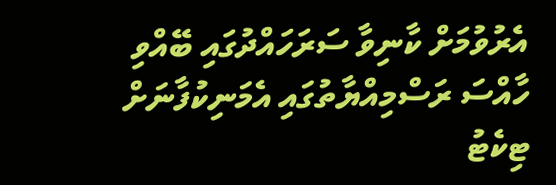އެރުވުމަށް ކާނިވާ ސަރަހައްދުގައި ބޭއްވި ހާއްސަ ރަސްމިއްޔާތުގައި އެމަނިކުފާނަށް ޓިކެޓު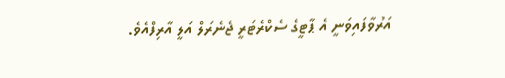އަރުވާފައިވަނީ އެ ޕާޓީގެ ސެކްރެޓަރީ ޖެނެރަލް އަލީ އާރިފްއެވެ.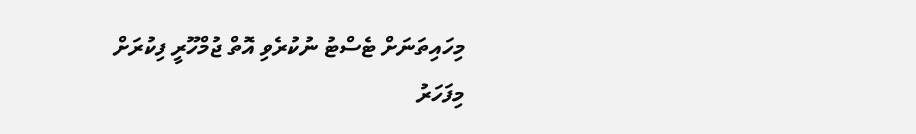މިހައިތަނަށް ޓެސްޓު ނުކުރެވި އޮތް ޖުމްހޫރީ ފިކުރަށް މިފަހަރު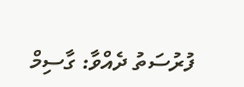ފުރުސަތު ދެއްވާ: ގާސިމް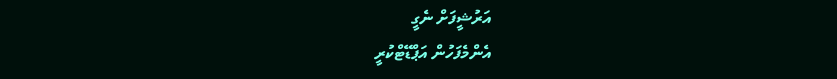އަރުޝީފަށް ނެގީ
އެންމެފަހުން އަޕްޑޭޓްކުރީ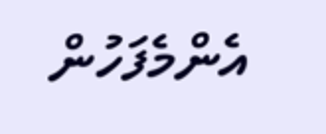އެންމެފަހުން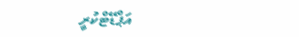އަޕްޑޭޓްކުރީ